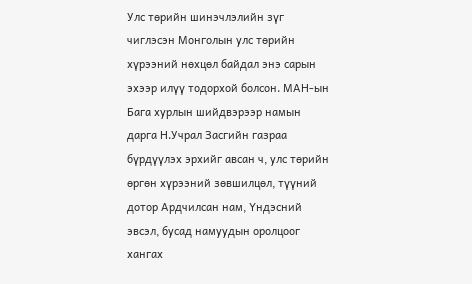Улс төрийн шинэчлэлийн зүг чиглэсэн Монголын улс төрийн хүрээний нөхцөл байдал энэ сарын эхээр илүү тодорхой болсон. МАН-ын Бага хурлын шийдвэрээр намын дарга Н.Учрал Засгийн газраа бүрдүүлэх эрхийг авсан ч, улс төрийн өргөн хүрээний зөвшилцөл, түүний дотор Ардчилсан нам, Үндэсний эвсэл, бусад намуудын оролцоог хангах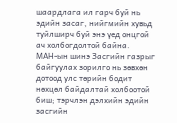шаардлага ил гарч буй нь эдийн засаг, нийгмийн хувьд туйлширч буй энэ үед онцгой ач холбогдолтой байна.
МАН-ын шинэ Засгийн газрыг байгуулах зорилго нь зөвхөн дотоод улс төрийн бодит нөхцөл байдалтай холбоотой биш; тэрчлэн дэлхийн эдийн засгийн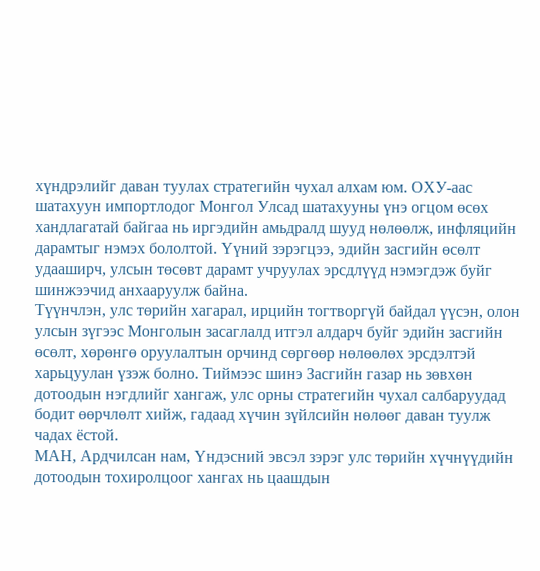хүндрэлийг даван туулах стратегийн чухал алхам юм. ОХУ-аас шатахуун импортлодог Монгол Улсад шатахууны үнэ огцом өсөх хандлагатай байгаа нь иргэдийн амьдралд шууд нөлөөлж, инфляцийн дарамтыг нэмэх бололтой. Үүний зэрэгцээ, эдийн засгийн өсөлт удааширч, улсын төсөвт дарамт учруулах эрсдлүүд нэмэгдэж буйг шинжээчид анхааруулж байна.
Түүнчлэн, улс төрийн хагарал, ирцийн тогтворгүй байдал үүсэн, олон улсын зүгээс Монголын засаглалд итгэл алдарч буйг эдийн засгийн өсөлт, хөрөнгө оруулалтын орчинд сөргөөр нөлөөлөх эрсдэлтэй харьцуулан үзэж болно. Тиймээс шинэ Засгийн газар нь зөвхөн дотоодын нэгдлийг хангаж, улс орны стратегийн чухал салбаруудад бодит өөрчлөлт хийж, гадаад хүчин зүйлсийн нөлөөг даван туулж чадах ёстой.
МАН, Ардчилсан нам, Үндэсний эвсэл зэрэг улс төрийн хүчнүүдийн дотоодын тохиролцоог хангах нь цаашдын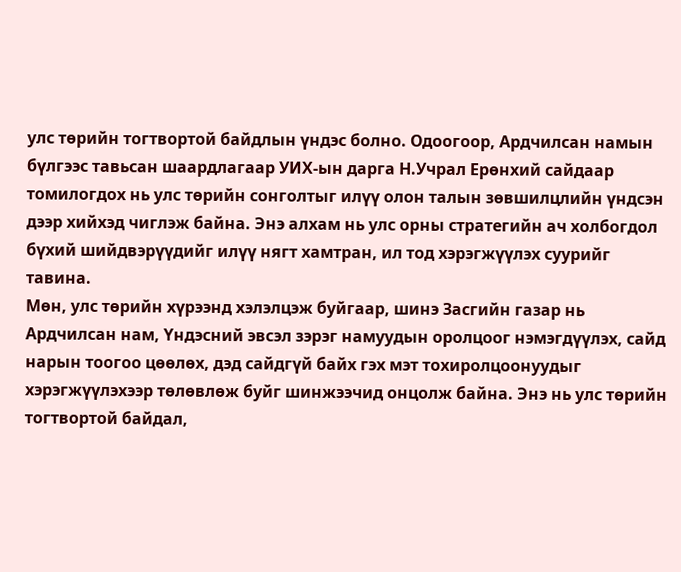улс төрийн тогтвортой байдлын үндэс болно. Одоогоор, Ардчилсан намын бүлгээс тавьсан шаардлагаар УИХ-ын дарга Н.Учрал Ерөнхий сайдаар томилогдох нь улс төрийн сонголтыг илүү олон талын зөвшилцлийн үндсэн дээр хийхэд чиглэж байна. Энэ алхам нь улс орны стратегийн ач холбогдол бүхий шийдвэрүүдийг илүү нягт хамтран, ил тод хэрэгжүүлэх суурийг тавина.
Мөн, улс төрийн хүрээнд хэлэлцэж буйгаар, шинэ Засгийн газар нь Ардчилсан нам, Үндэсний эвсэл зэрэг намуудын оролцоог нэмэгдүүлэх, сайд нарын тоогоо цөөлөх, дэд сайдгүй байх гэх мэт тохиролцоонуудыг хэрэгжүүлэхээр төлөвлөж буйг шинжээчид онцолж байна. Энэ нь улс төрийн тогтвортой байдал,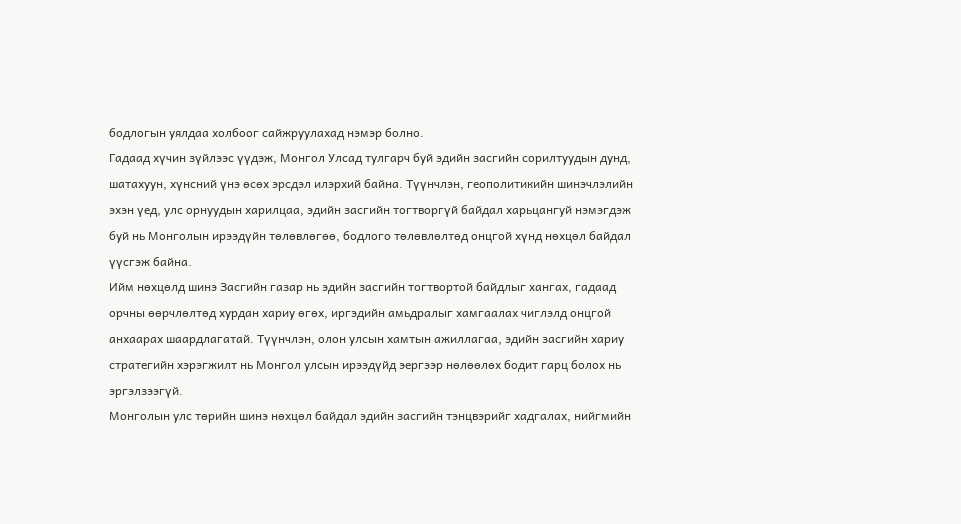бодлогын уялдаа холбоог сайжруулахад нэмэр болно.
Гадаад хүчин зүйлээс үүдэж, Монгол Улсад тулгарч буй эдийн засгийн сорилтуудын дунд, шатахуун, хүнсний үнэ өсөх эрсдэл илэрхий байна. Түүнчлэн, геополитикийн шинэчлэлийн эхэн үед, улс орнуудын харилцаа, эдийн засгийн тогтворгүй байдал харьцангуй нэмэгдэж буй нь Монголын ирээдүйн төлөвлөгөө, бодлого төлөвлөлтөд онцгой хүнд нөхцөл байдал үүсгэж байна.
Ийм нөхцөлд шинэ Засгийн газар нь эдийн засгийн тогтвортой байдлыг хангах, гадаад орчны өөрчлөлтөд хурдан хариу өгөх, иргэдийн амьдралыг хамгаалах чиглэлд онцгой анхаарах шаардлагатай. Түүнчлэн, олон улсын хамтын ажиллагаа, эдийн засгийн хариу стратегийн хэрэгжилт нь Монгол улсын ирээдүйд эергээр нөлөөлөх бодит гарц болох нь эргэлзээгүй.
Монголын улс төрийн шинэ нөхцөл байдал эдийн засгийн тэнцвэрийг хадгалах, нийгмийн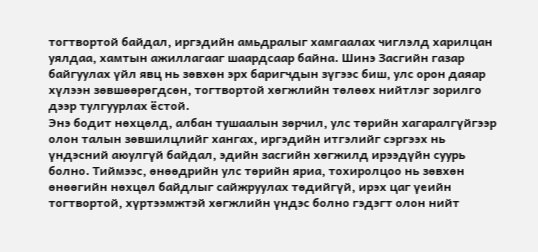тогтвортой байдал, иргэдийн амьдралыг хамгаалах чиглэлд харилцан уялдаа, хамтын ажиллагааг шаардсаар байна. Шинэ Засгийн газар байгуулах үйл явц нь зөвхөн эрх баригчдын зүгээс биш, улс орон даяар хүлээн зөвшөөрөгдсөн, тогтвортой хөгжлийн төлөөх нийтлэг зорилго дээр тулгуурлах ёстой.
Энэ бодит нөхцөлд, албан тушаалын зөрчил, улс төрийн хагаралгүйгээр олон талын зөвшилцлийг хангах, иргэдийн итгэлийг сэргээх нь үндэсний аюулгүй байдал, эдийн засгийн хөгжилд ирээдүйн суурь болно. Тиймээс, өнөөдрийн улс төрийн яриа, тохиролцоо нь зөвхөн өнөөгийн нөхцөл байдлыг сайжруулах төдийгүй, ирэх цаг үеийн тогтвортой, хүртээмжтэй хөгжлийн үндэс болно гэдэгт олон нийт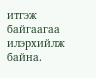итгэж байгаагаа илэрхийлж байна.